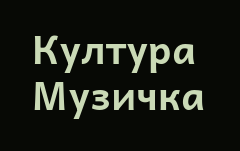Култура
Музичка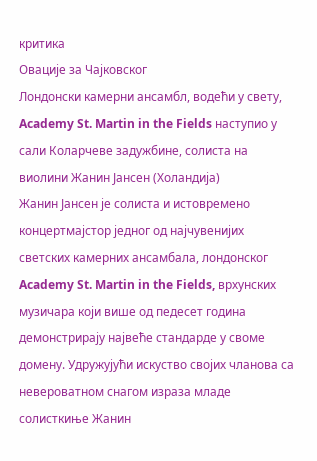критика
Овације за Чајковског
Лондонски камерни ансамбл, водећи у свету, Academy St. Martin in the Fields наступио у сали Коларчеве задужбине, солиста на виолини Жанин Јансен (Холандија)
Жанин Јансен је солиста и истовремено концертмајстор једног од најчувенијих светских камерних ансамбала, лондонског Academy St. Martin in the Fields, врхунских музичара који више од педесет година демонстрирају највеће стандарде у своме домену. Удружујући искуство својих чланова са невероватном снагом израза младе солисткиње Жанин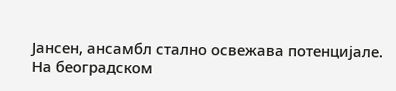Јансен, ансамбл стално освежава потенцијале.
На београдском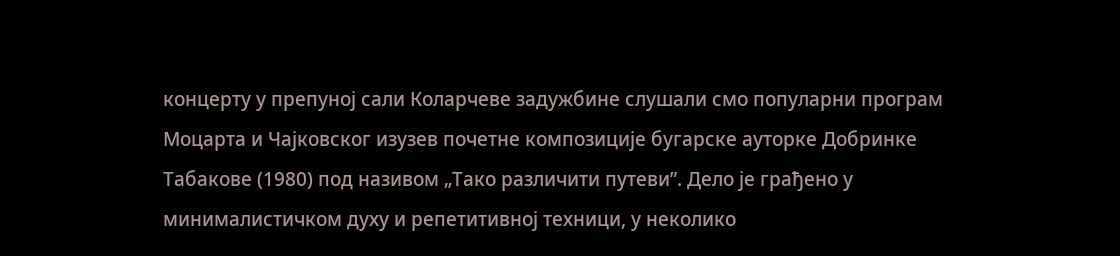концерту у препуној сали Коларчеве задужбине слушали смо популарни програм Моцарта и Чајковског изузев почетне композиције бугарске ауторке Добринке Табакове (1980) под називом „Тако различити путеви”. Дело је грађено у минималистичком духу и репетитивној техници, у неколико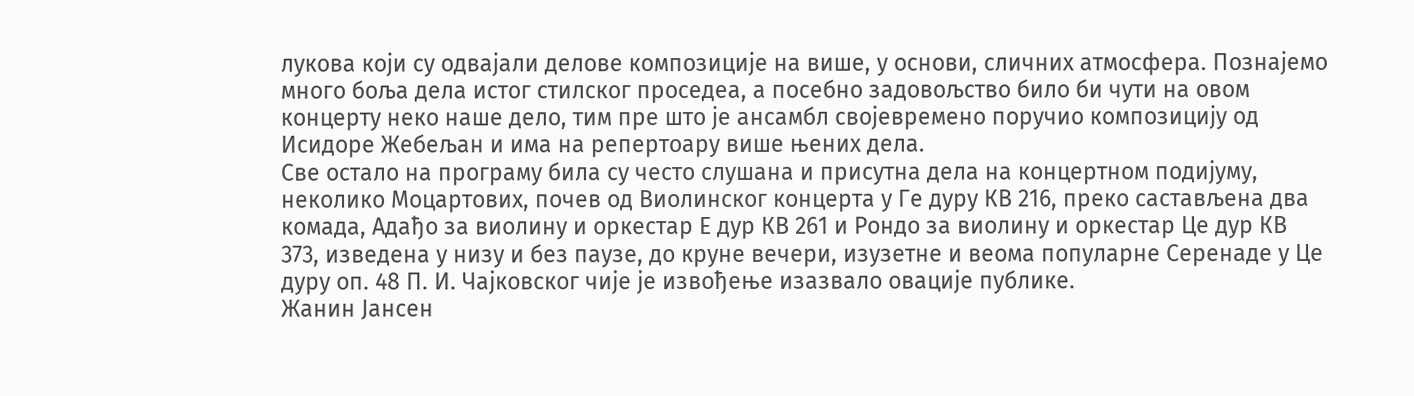лукова који су одвајали делове композиције на више, у основи, сличних атмосфера. Познајемо много боља дела истог стилског проседеа, а посебно задовољство било би чути на овом концерту неко наше дело, тим пре што је ансамбл својевремено поручио композицију од Исидоре Жебељан и има на репертоару више њених дела.
Све остало на програму била су често слушана и присутна дела на концертном подијуму, неколико Моцартових, почев од Виолинског концерта у Ге дуру КВ 216, преко састављена два комада, Адађо за виолину и оркестар Е дур КВ 261 и Рондо за виолину и оркестар Це дур КВ 373, изведена у низу и без паузе, до круне вечери, изузетне и веома популарне Серенаде у Це дуру оп. 48 П. И. Чајковског чије је извођење изазвало овације публике.
Жанин Јансен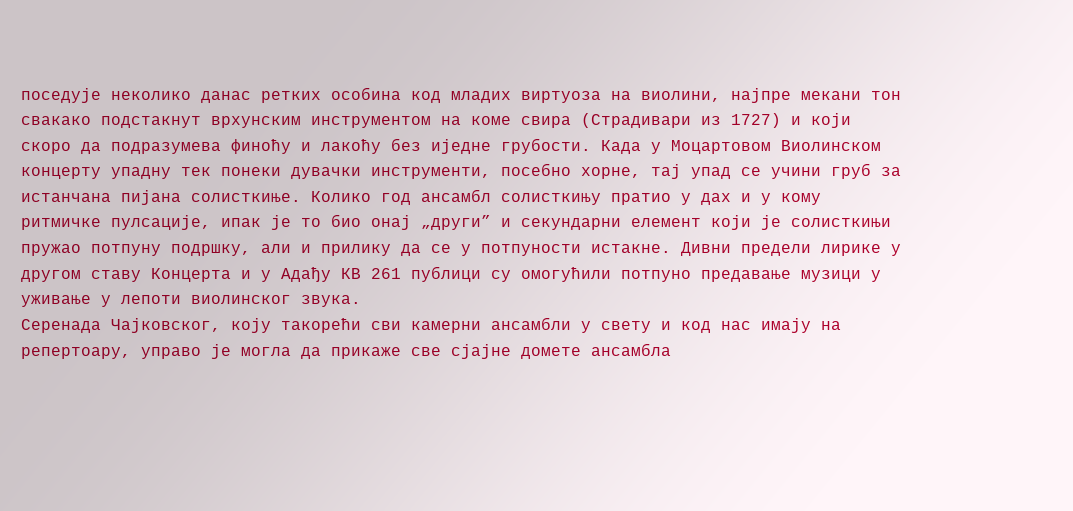поседује неколико данас ретких особина код младих виртуоза на виолини, најпре мекани тон свакако подстакнут врхунским инструментом на коме свира (Страдивари из 1727) и који скоро да подразумева финоћу и лакоћу без иједне грубости. Када у Моцартовом Виолинском концерту упадну тек понеки дувачки инструменти, посебно хорне, тај упад се учини груб за истанчана пијана солисткиње. Колико год ансамбл солисткињу пратио у дах и у кому ритмичке пулсације, ипак је то био онај „други” и секундарни елемент који је солисткињи пружао потпуну подршку, али и прилику да се у потпуности истакне. Дивни предели лирике у другом ставу Концерта и у Адађу КВ 261 публици су омогућили потпуно предавање музици у уживање у лепоти виолинског звука.
Серенада Чајковског, коју такорећи сви камерни ансамбли у свету и код нас имају на репертоару, управо је могла да прикаже све сјајне домете ансамбла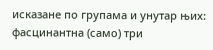исказане по групама и унутар њих: фасцинантна (само) три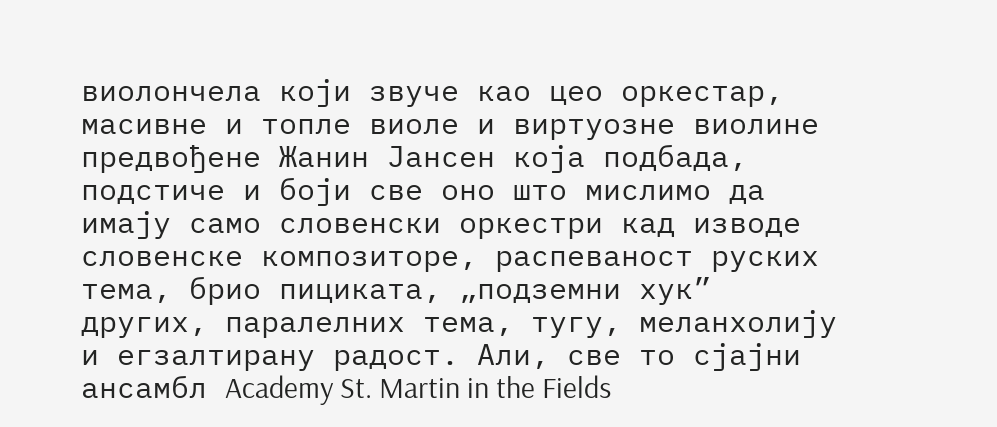виолончела који звуче као цео оркестар, масивне и топле виоле и виртуозне виолине предвођене Жанин Јансен која подбада, подстиче и боји све оно што мислимо да имају само словенски оркестри кад изводе словенске композиторе, распеваност руских тема, брио пициката, „подземни хук” других, паралелних тема, тугу, меланхолију и егзалтирану радост. Али, све то сјајни ансамбл Academy St. Martin in the Fields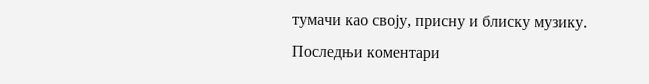тумачи као своју, присну и блиску музику.
Последњи коментари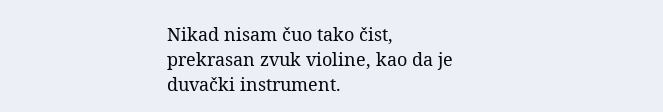Nikad nisam čuo tako čist, prekrasan zvuk violine, kao da je duvački instrument.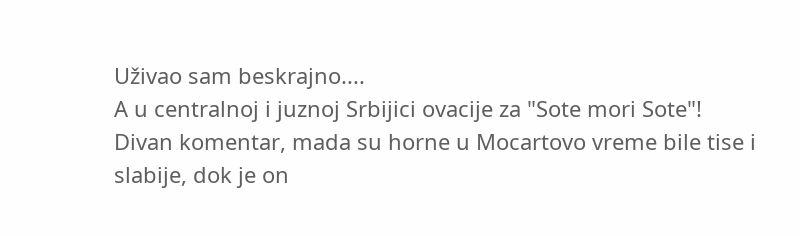Uživao sam beskrajno....
A u centralnoj i juznoj Srbijici ovacije za "Sote mori Sote"!
Divan komentar, mada su horne u Mocartovo vreme bile tise i slabije, dok je on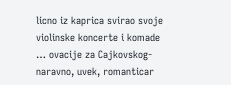licno iz kaprica svirao svoje violinske koncerte i komade … ovacije za Cajkovskog- naravno, uvek, romanticar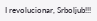I revolucionar, Srboljub!!!